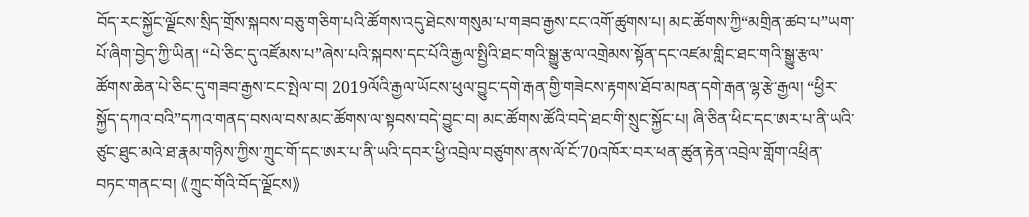བོད་རང་སྐྱོང་ལྗོངས་སྲིད་གྲོས་སྐབས་བཅུ་གཅིག་པའི་ཚོགས་འདུ་ཐེངས་གསུམ་པ་གཟབ་རྒྱས་ངང་འགོ་ཚུགས་པ། མང་ཚོགས་ཀྱི“མགྲིན་ཚབ་པ”ཡག་པོ་ཞིག་བྱེད་ཀྱི་ཡིན། “པེ་ཅིང་དུ་འཛོམས་པ”ཞེས་པའི་སྐབས་དང་པོའི་རྒྱལ་སྤྱིའི་ཐང་གའི་སྒྱུ་རྩལ་འགྲེམས་སྟོན་དང་འཛམ་གླིང་ཐང་གའི་སྒྱུ་རྩལ་ཚོགས་ཆེན་པེ་ཅིང་དུ་གཟབ་རྒྱས་ངང་སྤེལ་བ། 2019ལོའི་རྒྱལ་ཡོངས་ཕུལ་བྱུང་དགེ་རྒན་གྱི་གཟེངས་རྟགས་ཐོབ་མཁན་དགེ་རྒན་ལྷ་རྩེ་རྒྱལ། “ཕྱིར་སྐྱོད་དཀའ་བའི”དཀའ་གནད་བསལ་བས་མང་ཚོགས་ལ་སྟབས་བདེ་བྱུང་བ། མང་ཚོགས་ཚོའི་བདེ་ཐང་གི་སྲུང་སྐྱོང་པ། ཞི་ཅིན་ཕིང་དང་ཨར་པ་ནི་ཡའི་ཙུང་ཐུང་མའེ་ཐ་རྣམ་གཉིས་ཀྱིས་ཀྲུང་གོ་དང་ཨར་པ་ནི་ཡའི་དབར་ཕྱི་འབྲེལ་བཙུགས་ནས་ལོ་ངོ་70འཁོར་བར་ཕན་ཚུན་རྟེན་འབྲེལ་གློག་འཕྲིན་བཏང་གནང་བ། 《ཀྲུང་གོའི་བོད་ལྗོངས》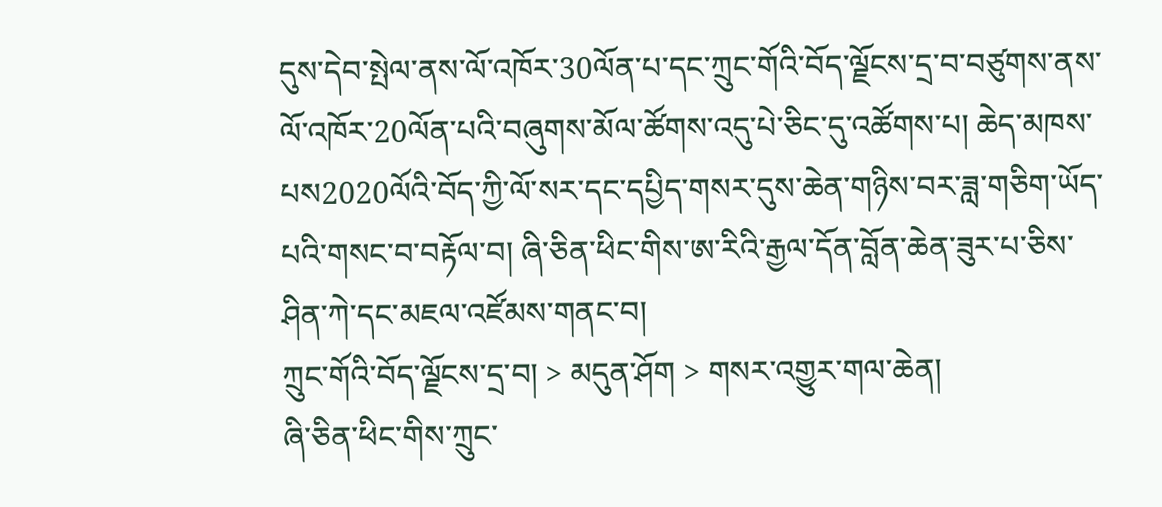དུས་དེབ་སྤེལ་ནས་ལོ་འཁོར་30ལོན་པ་དང་ཀྲུང་གོའི་བོད་ལྗོངས་དྲ་བ་བཙུགས་ནས་ལོ་འཁོར་20ལོན་པའི་བཞུགས་མོལ་ཚོགས་འདུ་པེ་ཅིང་དུ་འཚོགས་པ། ཆེད་མཁས་པས2020ལོའི་བོད་ཀྱི་ལོ་སར་དང་དཔྱིད་གསར་དུས་ཆེན་གཉིས་བར་ཟླ་གཅིག་ཡོད་པའི་གསང་བ་བརྟོལ་བ། ཞི་ཅིན་ཕིང་གིས་ཨ་རིའི་རྒྱལ་དོན་བློན་ཆེན་ཟུར་པ་ཅིས་ཤིན་ཀེ་དང་མཇལ་འཛོམས་གནང་བ།
ཀྲུང་གོའི་བོད་ལྗོངས་དྲ་བ། > མདུན་ཤོག > གསར་འགྱུར་གལ་ཆེན།
ཞི་ཅིན་ཕིང་གིས་ཀྲུང་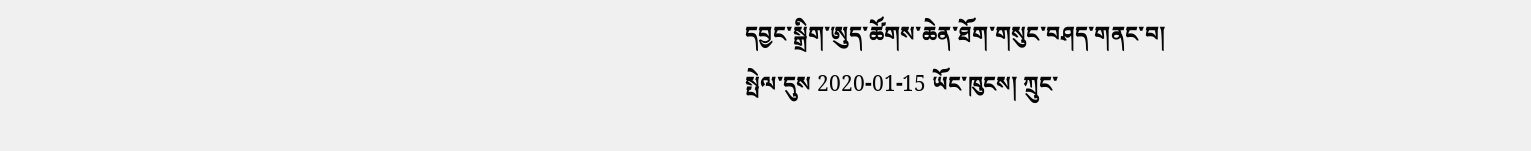དབྱང་སྒྲིག་ཨུད་ཚོགས་ཆེན་ཐོག་གསུང་བཤད་གནང་བ།
སྤེལ་དུས 2020-01-15 ཡོང་ཁུངས། ཀྲུང་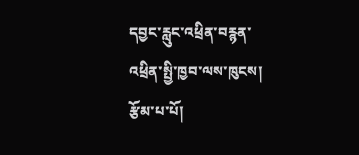དབྱང་རླུང་འཕྲིན་བརྙན་འཕྲིན་སྤྱི་ཁྱབ་ལས་ཁུངས། རྩོམ་པ་པོ།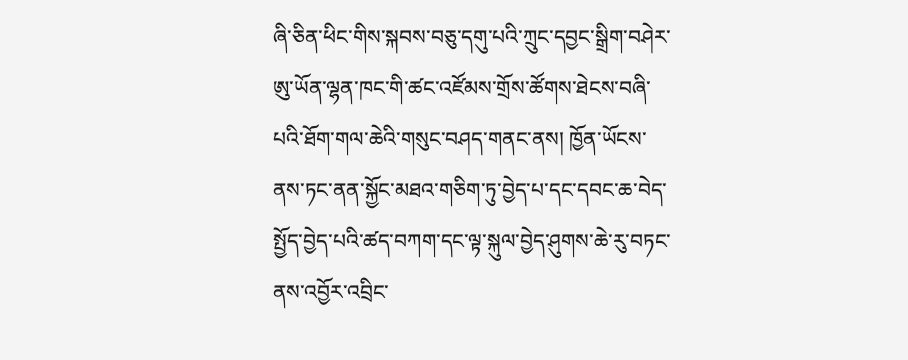ཞི་ཅིན་ཕིང་གིས་སྐབས་བཅུ་དགུ་པའི་ཀྲུང་དབྱང་སྒྲིག་བཤེར་ཨུ་ཡོན་ལྷན་ཁང་གི་ཚང་འཛོམས་གྲོས་ཚོགས་ཐེངས་བཞི་པའི་ཐོག་གལ་ཆེའི་གསུང་བཤད་གནང་ནས། ཁྱོན་ཡོངས་ནས་ཏང་ནན་སྐྱོང་མཐའ་གཅིག་ཏུ་བྱེད་པ་དང་དབང་ཆ་བེད་སྤྱོད་བྱེད་པའི་ཚད་བཀག་དང་ལྟ་སྐུལ་བྱེད་ཤུགས་ཆེ་རུ་བཏང་ནས་འབྱོར་འབྲིང་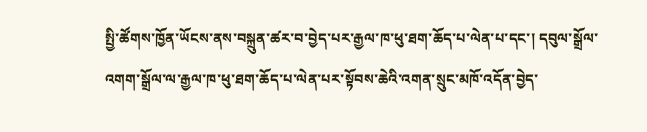སྤྱི་ཚོགས་ཁྱོན་ཡོངས་ནས་བསྐྲུན་ཚར་བ་བྱེད་པར་རྒྱལ་ཁ་ཕུ་ཐག་ཆོད་པ་ལེན་པ་དང་། དབུལ་སྒྲོལ་འགག་སྒྲོལ་ལ་རྒྱལ་ཁ་ཕུ་ཐག་ཆོད་པ་ལེན་པར་སྟོབས་ཆེའི་འགན་སྲུང་མཁོ་འདོན་བྱེད་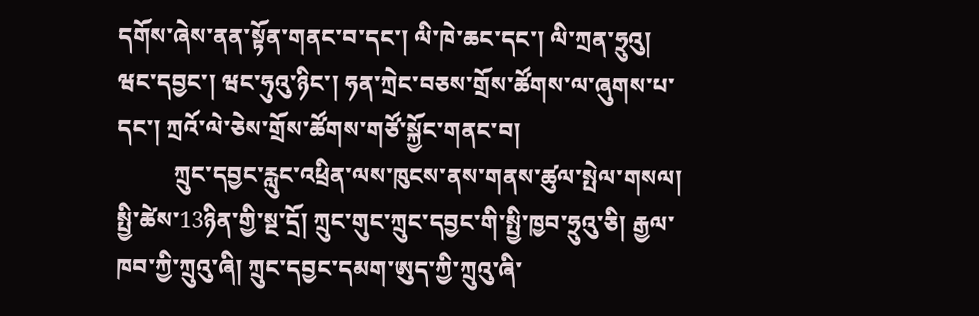དགོས་ཞེས་ནན་སྟོན་གནང་བ་དང་། ལི་ཁེ་ཆང་དང་། ལི་ཀྲན་ཧྲུའུ། ཝང་དབྱང་། ཝང་ཧུའུ་ཉིང་། ཧན་ཀྲེང་བཅས་གྲོས་ཚོགས་ལ་ཞུགས་པ་དང་། ཀྲའོ་ལེ་ཅེས་གྲོས་ཚོགས་གཙོ་སྐྱོང་གནང་བ།
          ཀྲུང་དབྱང་རླུང་འཕྲིན་ལས་ཁུངས་ནས་གནས་ཚུལ་སྤེལ་གསལ། སྤྱི་ཚེས་13ཉིན་གྱི་སྔ་དྲོ། ཀྲུང་གུང་ཀྲུང་དབྱང་གི་སྤྱི་ཁྱབ་ཧྲུའུ་ཅི། རྒྱལ་ཁབ་ཀྱི་ཀྲུའུ་ཞི། ཀྲུང་དབྱང་དམག་ཨུད་ཀྱི་ཀྲུའུ་ཞི་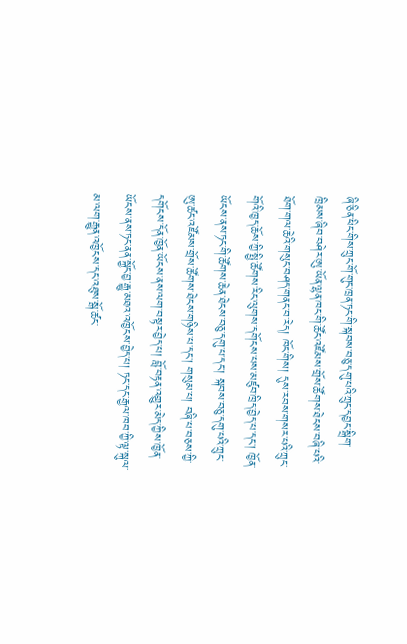ཞི་ཅིན་ཕིང་གིས་ཀྲུང་གོ་གུང་ཁྲན་ཏང་གི་སྐབས་བཅུ་དགུ་པའི་ཀྲུང་དབྱང་སྒྲིག་ཁྲིམས་ཞིབ་བཤེར་ཨུ་ཡོན་ལྷན་ཁང་གི་ཚོང་འཛོམས་གྲོས་ཚོགས་ཐེངས་བཞི་པའི་ཐོག་གལ་ཆེའི་གསུང་བཤད་གནང་བ་རེད། ཁོང་གིས། དུས་རབས་གསར་པའི་ཀྲུང་གོའི་ཁྱད་ཆོས་ཀྱི་སྤྱི་ཚོགས་རིང་ལུགས་དགོངས་པས་མཛུབ་ཁྲིད་བྱེད་པ་དང་། ཁྱོན་ཡོངས་ནས་ཏང་གི་ཚོགས་ཆེན་ཐེངས་བཅུ་དགུ་པ་དང་། སྐབས་བཅུ་དགུ་པའི་ཀྲུང་ཨུ་ཚང་འཛོམས་གྲོས་ཚོགས་ཐེངས་གཉིས་པ་དང་། གསུམ་པ། བཞི་པ་བཅས་ཀྱི་དགོངས་དོན་ཁྱོན་ཡོངས་ནས་ལག་བསྟར་བྱེད་པ། བློ་བརྟན་འགྱུར་མེད་ཀྱིས་ཁྱོན་ཡོངས་ནས་ཏང་ནན་སྐྱོང་བྱ་རྒྱུ་མཐའ་འཁྱོངས་བྱེད་པ། ཏང་དང་རྒྱལ་ཁབ་ཀྱི་ལྟ་སྐུལ་མ་ལག་རྒྱུན་འཁྱོངས་དང་འཐུས་སྒོ་ཚང་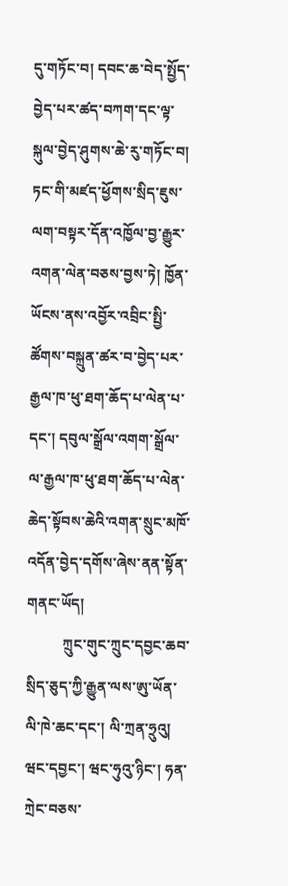དུ་གཏོང་བ། དབང་ཆ་བེད་སྤྱོད་བྱེད་པར་ཚད་བཀག་དང་ལྟ་སྐུལ་བྱེད་ཤུགས་ཆེ་རུ་གཏོང་བ། ཏང་གི་མཛད་ཕྱོགས་སྲིད་ཇུས་ལག་བསྟར་དོན་འཁྱོལ་བྱ་རྒྱུར་འགན་ལེན་བཅས་བྱས་ཏེ། ཁྱོན་ཡོངས་ནས་འབྱོར་འབྲིང་སྤྱི་ཚོགས་བསྐྲུན་ཚར་བ་བྱེད་པར་རྒྱལ་ཁ་ཕུ་ཐག་ཆོད་པ་ལེན་པ་དང་། དབུལ་སྒྲོལ་འགག་སྒྲོལ་ལ་རྒྱལ་ཁ་ཕུ་ཐག་ཆོད་པ་ལེན་ཆེད་སྟོབས་ཆེའི་འགན་སྲུང་མཁོ་འདོན་བྱེད་དགོས་ཞེས་ནན་སྟོན་གནང་ཡོད།
          ཀྲུང་གུང་ཀྲུང་དབྱང་ཆབ་སྲིད་ཅུད་ཀྱི་རྒྱུན་ལས་ཨུ་ཡོན་ལི་ཁེ་ཆང་དང་། ལི་ཀྲན་ཧྲུའུ། ཝང་དབྱང་། ཝང་ཧུའུ་ཉིང་། ཧན་ཀྲེང་བཅས་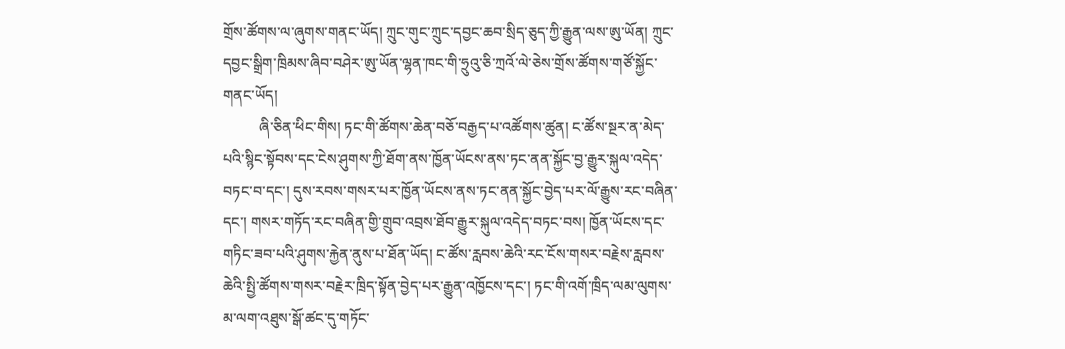གྲོས་ཚོགས་ལ་ཞུགས་གནང་ཡོད། ཀྲུང་གུང་ཀྲུང་དབྱང་ཆབ་སྲིད་ཅུད་ཀྱི་རྒྱུན་ལས་ཨུ་ཡོན། ཀྲུང་དབྱང་སྒྲིག་ཁྲིམས་ཞིབ་བཤེར་ཨུ་ཡོན་ལྷན་ཁང་གི་ཧྲུའུ་ཅི་ཀྲའོ་ལེ་ཅེས་གྲོས་ཚོགས་གཙོ་སྐྱོང་གནང་ཡོད།
          ཞི་ཅིན་ཕིང་གིས། ཏང་གི་ཚོགས་ཆེན་བཅོ་བརྒྱད་པ་འཚོགས་ཚུན། ང་ཚོས་སྔར་ན་མེད་པའི་སྙིང་སྟོབས་དང་ངེས་ཤུགས་ཀྱི་ཐོག་ནས་ཁྱོན་ཡོངས་ནས་ཏང་ནན་སྐྱོང་བྱ་རྒྱུར་སྐུལ་འདེད་བཏང་བ་དང་། དུས་རབས་གསར་པར་ཁྱོན་ཡོངས་ནས་ཏང་ནན་སྐྱོང་བྱེད་པར་ལོ་རྒྱུས་རང་བཞིན་དང་། གསར་གཏོད་རང་བཞིན་གྱི་གྲུབ་འབྲས་ཐོབ་རྒྱུར་སྐུལ་འདེད་བཏང་བས། ཁྱོན་ཡོངས་དང་གཏིང་ཟབ་པའི་ཤུགས་རྐྱེན་ནུས་པ་ཐོན་ཡོད། ང་ཚོས་རླབས་ཆེའི་རང་ངོས་གསར་བརྗེས་རླབས་ཆེའི་སྤྱི་ཚོགས་གསར་བརྗེར་ཁྲིད་སྟོན་བྱེད་པར་རྒྱུན་འཁྱོངས་དང་། ཏང་གི་འགོ་ཁྲིད་ལམ་ལུགས་མ་ལག་འཐུས་སྒོ་ཚང་དུ་གཏོང་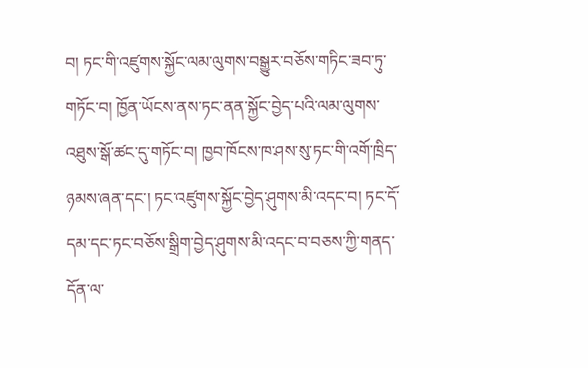བ། ཏང་གི་འཛུགས་སྐྱོང་ལམ་ལུགས་བསྒྱུར་བཅོས་གཏིང་ཟབ་ཏུ་གཏོང་བ། ཁྱོན་ཡོངས་ནས་ཏང་ནན་སྐྱོང་བྱེད་པའི་ལམ་ལུགས་འཐུས་སྒོ་ཚང་དུ་གཏོང་བ། ཁྱབ་ཁོངས་ཁ་ཤས་སུ་ཏང་གི་འགོ་ཁྲིད་ཉམས་ཞན་དང་། ཏང་འཛུགས་སྐྱོང་བྱེད་ཤུགས་མི་འདང་བ། ཏང་དོ་དམ་དང་ཏང་བཅོས་སྒྲིག་བྱེད་ཤུགས་མི་འདང་བ་བཅས་ཀྱི་གནད་དོན་ལ་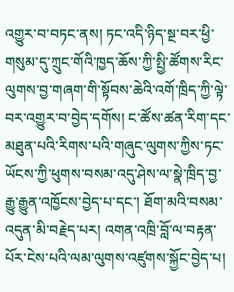འགྱུར་བ་བཏང་ནས། ཏང་འདི་ཉིད་སྔ་བར་ཕྱི་གསུམ་དུ་ཀྲུང་གོའི་ཁྱད་ཆོས་ཀྱི་སྤྱི་ཚོགས་རིང་ལུགས་བྱ་གཞག་གི་སྟོབས་ཆེའི་འགོ་ཁྲིད་ཀྱི་ལྟེ་བར་འགྱུར་བ་བྱེད་དགོས། ང་ཚོས་ཚན་རིག་དང་མཐུན་པའི་རིགས་པའི་གཞུང་ལུགས་ཀྱིས་ཏང་ཡོངས་ཀྱི་ཕུགས་བསམ་འདུ་ཤེས་ལ་སྣེ་ཁྲིད་བྱ་རྒྱུ་རྒྱུན་འཁྱོངས་བྱེད་པ་དང་། ཐོག་མའི་བསམ་འདུན་མི་བརྗེད་པར། འགན་འཁྲི་བློ་ལ་བརྟན་པོར་ངེས་པའི་ལམ་ལུགས་འཛུགས་སྐྱོང་བྱེད་པ།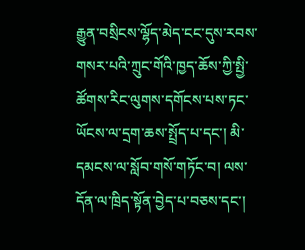རྒྱུན་བསྲིངས་ལྷོད་མེད་ངང་དུས་རབས་གསར་པའི་ཀྲུང་གོའི་ཁྱད་ཆོས་ཀྱི་སྤྱི་ཚོགས་རིང་ལུགས་དགོངས་པས་ཏང་ཡོངས་ལ་དྲག་ཆས་སྤྲོད་པ་དང་། མི་དམངས་ལ་སློབ་གསོ་གཏོང་བ། ལས་དོན་ལ་ཁྲིད་སྟོན་བྱེད་པ་བཅས་དང་།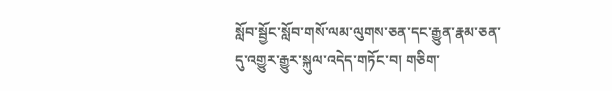སློབ་སྦྱོང་སློབ་གསོ་ལམ་ལུགས་ཅན་དང་རྒྱུན་རྣམ་ཅན་དུ་འགྱུར་རྒྱུར་སྐུལ་འདེད་གཏོང་བ། གཅིག་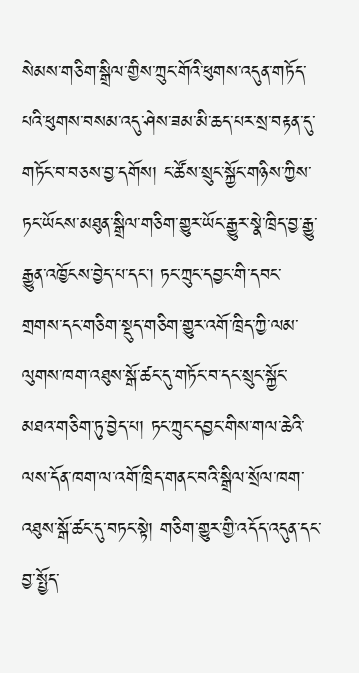སེམས་གཅིག་སྒྲིལ་གྱིས་ཀྲུང་གོའི་ཕུགས་འདུན་གཏོད་པའི་ཕུགས་བསམ་འདུ་ཤེས་ཟམ་མི་ཆད་པར་སྲ་བརྟན་དུ་གཏོང་བ་བཅས་བྱ་དགོས། ང་ཚོས་སྲུང་སྐྱོང་གཉིས་ཀྱིས་ཏང་ཡོངས་མཐུན་སྒྲིལ་གཅིག་གྱུར་ཡོང་རྒྱུར་སྣེ་ཁྲིད་བྱ་རྒྱུ་རྒྱུན་འཁྱོངས་བྱེད་པ་དང་། ཏང་ཀྲུང་དབྱང་གི་དབང་གྲགས་དང་གཅིག་སྡུད་གཅིག་གྱུར་འགོ་ཁྲིད་ཀྱི་ལམ་ལུགས་ཁག་འཐུས་སྒོ་ཚང་དུ་གཏོང་བ་དང་སྲུང་སྐྱོང་མཐའ་གཅིག་ཏུ་བྱེད་པ། ཏང་ཀྲུང་དབྱང་གིས་གལ་ཆེའི་ལས་དོན་ཁག་ལ་འགོ་ཁྲིད་གནང་བའི་སྒྲིལ་སྲོལ་ཁག་འཐུས་སྒོ་ཚང་དུ་བཏང་སྟེ། གཅིག་གྱུར་གྱི་འདོད་འདུན་དང་བྱ་སྤྱོད་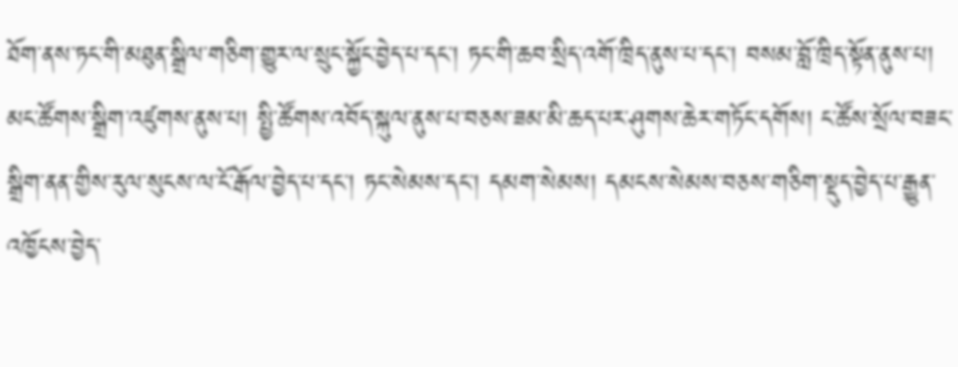ཐོག་ནས་ཏང་གི་མཐུན་སྒྲིལ་གཅིག་གྱུར་ལ་སྲུང་སྐྱོང་བྱེད་པ་དང་། ཏང་གི་ཆབ་སྲིད་འགོ་ཁྲིད་ནུས་པ་དང་། བསམ་བློ་ཁྲིད་སྟོན་ནུས་པ། མང་ཚོགས་སྒྲིག་འཛུགས་ནུས་པ། སྤྱི་ཚོགས་འབོད་སྐུལ་ནུས་པ་བཅས་ཟམ་མི་ཆད་པར་ཤུགས་ཆེར་གཏོང་དགོས། ང་ཚོས་སྲོལ་བཟང་སྒྲིག་ནན་གྱིས་རུལ་སུངས་ལ་ངོ་རྒོལ་བྱེད་པ་དང་། ཏང་སེམས་དང་། དམག་སེམས། དམངས་སེམས་བཅས་གཅིག་སྡུད་བྱེད་པ་རྒྱུན་འཁྱོངས་བྱེད་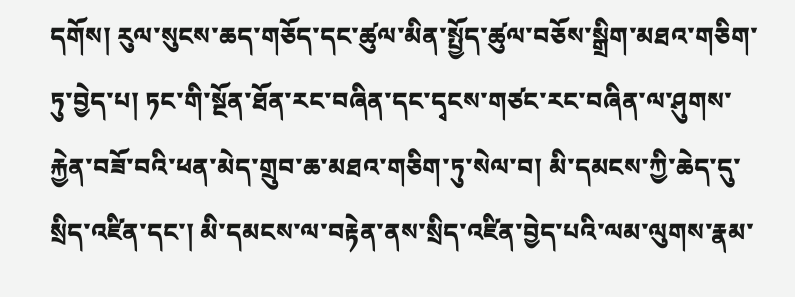དགོས། རུལ་སུངས་ཆད་གཅོད་དང་ཚུལ་མིན་སྤྱོད་ཚུལ་བཅོས་སྒྲིག་མཐའ་གཅིག་ཏུ་བྱེད་པ། ཏང་གི་སྔོན་ཐོན་རང་བཞིན་དང་དྭངས་གཙང་རང་བཞིན་ལ་ཤུགས་རྐྱེན་བཟོ་བའི་ཕན་མེད་གྲུབ་ཆ་མཐའ་གཅིག་ཏུ་སེལ་བ། མི་དམངས་ཀྱི་ཆེད་དུ་སྲིད་འཛིན་དང་། མི་དམངས་ལ་བརྟེན་ནས་སྲིད་འཛིན་བྱེད་པའི་ལམ་ལུགས་རྣམ་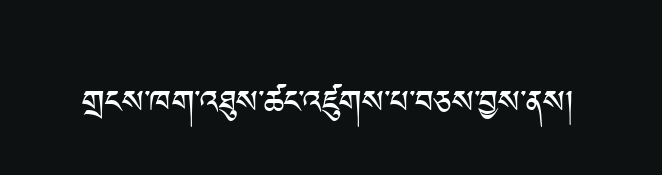གྲངས་ཁག་འཐུས་ཚང་འཛུགས་པ་བཅས་བྱས་ནས།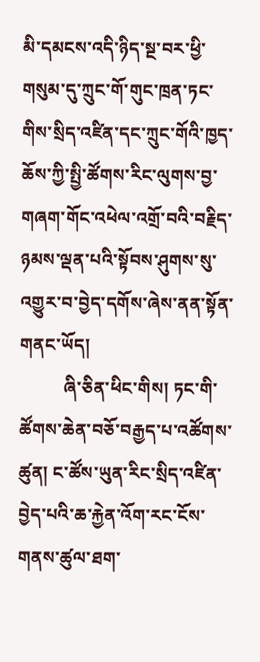མི་དམངས་འདི་ཉིད་སྔ་བར་ཕྱི་གསུམ་དུ་ཀྲུང་གོ་གུང་ཁྲན་ཏང་གིས་སྲིད་འཛིན་དང་ཀྲུང་གོའི་ཁྱད་ཆོས་ཀྱི་སྤྱི་ཚོགས་རིང་ལུགས་བྱ་གཞག་གོང་འཕེལ་འགྲོ་བའི་བརྗིད་ཉམས་ལྡན་པའི་སྟོབས་ཤུགས་སུ་འགྱུར་བ་བྱེད་དགོས་ཞེས་ནན་སྟོན་གནང་ཡོད།
          ཞི་ཅིན་ཕིང་གིས། ཏང་གི་ཚོགས་ཆེན་བཅོ་བརྒྱད་པ་འཚོགས་ཚུན། ང་ཚོས་ཡུན་རིང་སྲིད་འཛིན་བྱེད་པའི་ཆ་རྐྱེན་འོག་རང་ངོས་གནས་ཚུལ་ཐག་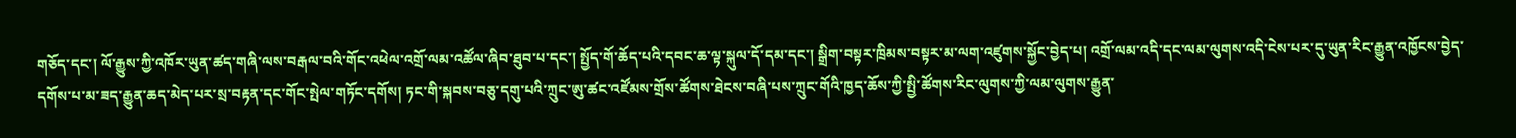གཅོད་དང་། ལོ་རྒྱུས་ཀྱི་འཁོར་ཡུན་ཚད་གཞི་ལས་བརྒལ་བའི་གོང་འཕེལ་འགྲོ་ལམ་འཚོལ་ཞིབ་ཐུབ་པ་དང་། སྤྱོད་གོ་ཆོད་པའི་དབང་ཆ་ལྟ་སྐུལ་དོ་དམ་དང་། སྒྲིག་བསྟར་ཁྲིམས་བསྟར་མ་ལག་འཛུགས་སྐྱོང་བྱེད་པ། འགྲོ་ལམ་འདི་དང་ལམ་ལུགས་འདི་ངེས་པར་དུ་ཡུན་རིང་རྒྱུན་འཁྱོངས་བྱེད་དགོས་པ་མ་ཟད་རྒྱུན་ཆད་མེད་པར་སྲ་བརྟན་དང་གོང་སྤེལ་གཏོང་དགོས། ཏང་གི་སྐབས་བཅུ་དགུ་པའི་ཀྲུང་ཨུ་ཚང་འཛོམས་གྲོས་ཚོགས་ཐེངས་བཞི་པས་ཀྲུང་གོའི་ཁྱད་ཆོས་ཀྱི་སྤྱི་ཚོགས་རིང་ལུགས་ཀྱི་ལམ་ལུགས་རྒྱུན་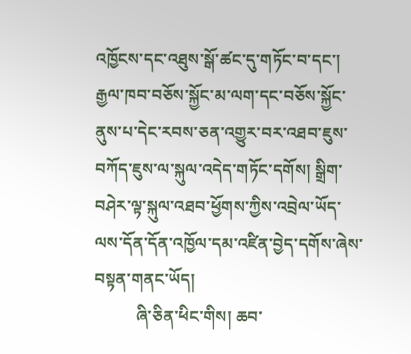འཁྱོངས་དང་འཐུས་སྒོ་ཚང་དུ་གཏོང་བ་དང་། རྒྱལ་ཁབ་བཅོས་སྐྱོང་མ་ལག་དང་བཅོས་སྐྱོང་ནུས་པ་དེང་རབས་ཅན་འགྱུར་བར་འཐབ་ཇུས་བཀོད་ཇུས་ལ་སྐུལ་འདེད་གཏོང་དགོས། སྒྲིག་བཤེར་ལྟ་སྐུལ་འཐབ་ཕྱོགས་ཀྱིས་འབྲེལ་ཡོད་ལས་དོན་དོན་འཁྱོལ་དམ་འཛིན་བྱེད་དགོས་ཞེས་བསྟན་གནང་ཡོད།
          ཞི་ཅིན་ཕིང་གིས། ཆབ་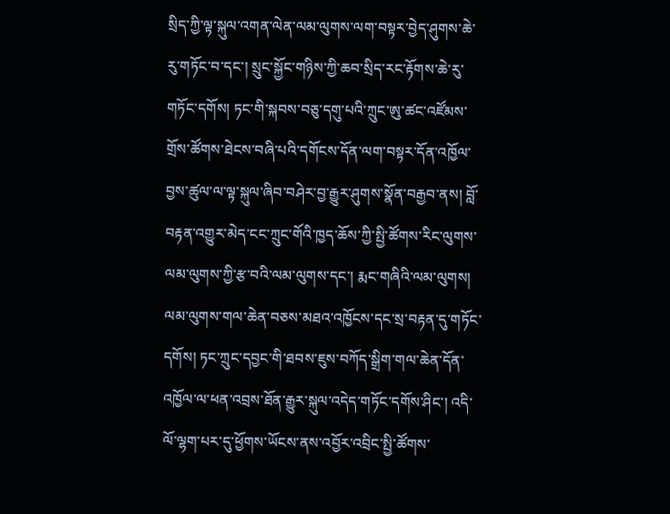སྲིད་ཀྱི་ལྟ་སྐུལ་འགན་ལེན་ལམ་ལུགས་ལག་བསྟར་བྱེད་ཤུགས་ཆེ་རུ་གཏོང་བ་དང་། སྲུང་སྐྱོང་གཉིས་ཀྱི་ཆབ་སྲིད་རང་རྟོགས་ཆེ་རུ་གཏོང་དགོས། ཏང་གི་སྐབས་བཅུ་དགུ་པའི་ཀྲུང་ཨུ་ཚང་འཛོམས་གྲོས་ཚོགས་ཐེངས་བཞི་པའི་དགོངས་དོན་ལག་བསྟར་དོན་འཁྱོལ་བྱས་ཚུལ་ལ་ལྟ་སྐུལ་ཞིབ་བཤེར་བྱ་རྒྱུར་ཤུགས་སྣོན་བརྒྱབ་ནས། བློ་བརྟན་འགྱུར་མེད་ངང་ཀྲུང་གོའི་ཁྱད་ཆོས་ཀྱི་སྤྱི་ཚོགས་རིང་ལུགས་ལམ་ལུགས་ཀྱི་རྩ་བའི་ལམ་ལུགས་དང་། རྨང་གཞིའི་ལམ་ལུགས། ལམ་ལུགས་གལ་ཆེན་བཅས་མཐའ་འཁྱོངས་དང་སྲ་བརྟན་དུ་གཏོང་དགོས། ཏང་ཀྲུང་དབྱང་གི་ཐབས་ཇུས་བཀོད་སྒྲིག་གལ་ཆེན་དོན་འཁྱོལ་ལ་ཕན་འབྲས་ཐོན་རྒྱུར་སྐུལ་འདེད་གཏོང་དགོས་ཤིང་། འདི་ལོ་ལྷག་པར་དུ་ཕྱོགས་ཡོངས་ནས་འབྱོར་འབྲིང་སྤྱི་ཚོགས་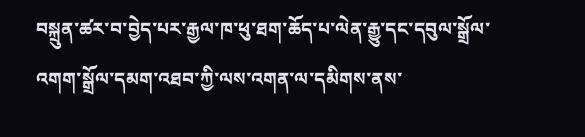བསྐྲུན་ཚར་བ་བྱེད་པར་རྒྱལ་ཁ་ཕུ་ཐག་ཆོད་པ་ལེན་རྒྱུ་དང་དབུལ་སྒྲོལ་འགག་སྒྲོལ་དམག་འཐབ་ཀྱི་ལས་འགན་ལ་དམིགས་ནས་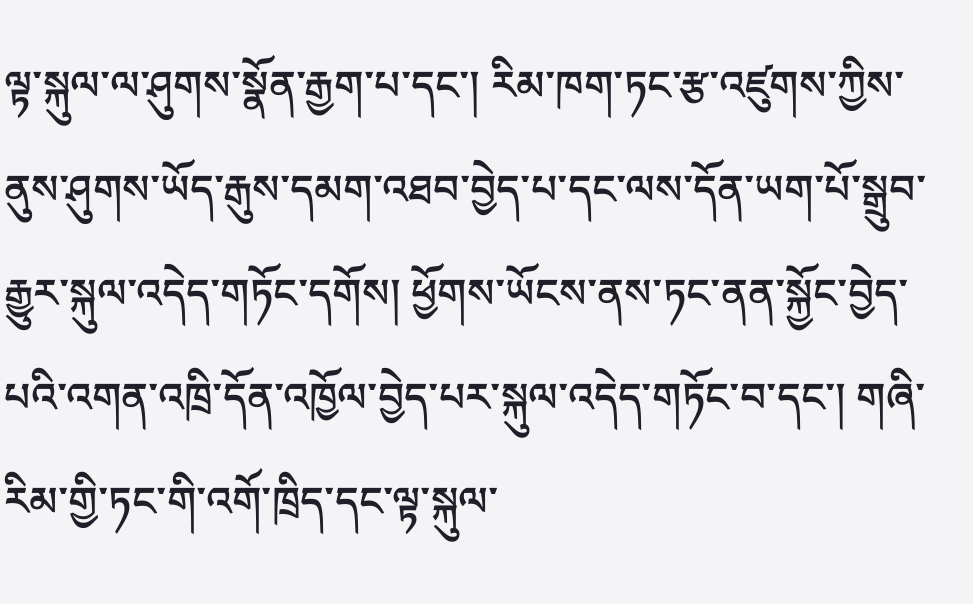ལྟ་སྐུལ་ལ་ཤུགས་སྣོན་རྒྱག་པ་དང་། རིམ་ཁག་ཏང་རྩ་འཛུགས་ཀྱིས་ནུས་ཤུགས་ཡོད་རྒུས་དམག་འཐབ་བྱེད་པ་དང་ལས་དོན་ཡག་པོ་སྒྲུབ་རྒྱུར་སྐུལ་འདེད་གཏོང་དགོས། ཕྱོགས་ཡོངས་ནས་ཏང་ནན་སྐྱོང་བྱེད་པའི་འགན་འཁྲི་དོན་འཁྱོལ་བྱེད་པར་སྐུལ་འདེད་གཏོང་བ་དང་། གཞི་རིམ་གྱི་ཏང་གི་འགོ་ཁྲིད་དང་ལྟ་སྐུལ་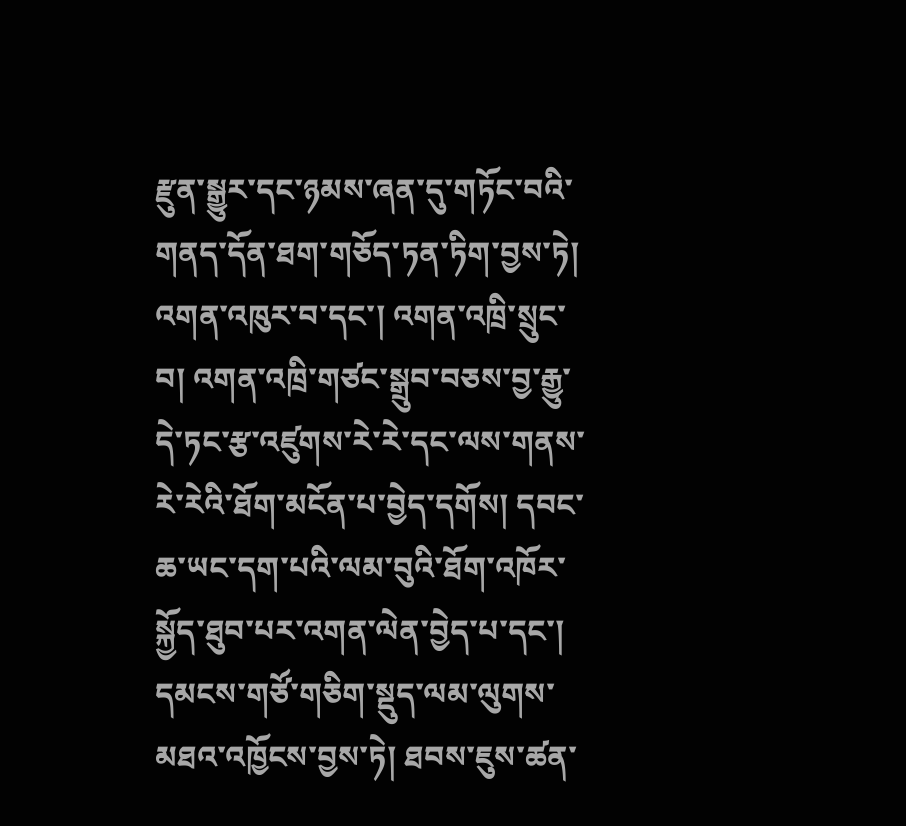རྫུན་སྒྱུར་དང་ཉམས་ཞན་དུ་གཏོང་བའི་གནད་དོན་ཐག་གཅོད་ཏན་ཏིག་བྱས་ཏེ། འགན་འཁུར་བ་དང་། འགན་འཁྲི་སྲུང་བ། འགན་འཁྲི་གཙང་སྒྲུབ་བཅས་བྱ་རྒྱུ་དེ་ཏང་རྩ་འཛུགས་རེ་རེ་དང་ལས་གནས་རེ་རེའི་ཐོག་མངོན་པ་བྱེད་དགོས། དབང་ཆ་ཡང་དག་པའི་ལམ་བུའི་ཐོག་འཁོར་སྐྱོད་ཐུབ་པར་འགན་ལེན་བྱེད་པ་དང་། དམངས་གཙོ་གཅིག་སྡུད་ལམ་ལུགས་མཐའ་འཁྱོངས་བྱས་ཏེ། ཐབས་ཇུས་ཚན་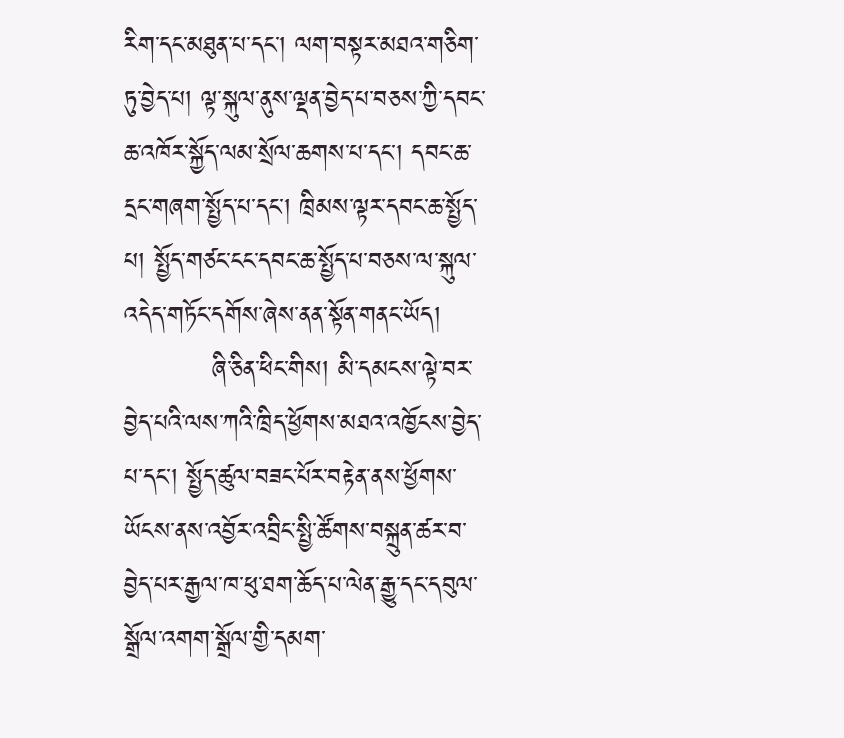རིག་དང་མཐུན་པ་དང་། ལག་བསྟར་མཐའ་གཅིག་ཏུ་བྱེད་པ། ལྟ་སྐུལ་ནུས་ལྡན་བྱེད་པ་བཅས་ཀྱི་དབང་ཆ་འཁོར་སྐྱོད་ལམ་སྲོལ་ཆགས་པ་དང་། དབང་ཆ་དྲང་གཞག་སྤྱོད་པ་དང་། ཁྲིམས་ལྟར་དབང་ཆ་སྤྱོད་པ། སྤྱོད་གཙང་ངང་དབང་ཆ་སྤྱོད་པ་བཅས་ལ་སྐུལ་འདེད་གཏོང་དགོས་ཞེས་ནན་སྟོན་གནང་ཡོད།
          ཞི་ཅིན་ཕིང་གིས། མི་དམངས་ལྟེ་བར་བྱེད་པའི་ལས་ཀའི་ཁྲིད་ཕྱོགས་མཐའ་འཁྱོངས་བྱེད་པ་དང་། སྤྱོད་ཚུལ་བཟང་པོར་བརྟེན་ནས་ཕྱོགས་ཡོངས་ནས་འབྱོར་འབྲིང་སྤྱི་ཚོགས་བསྐྲུན་ཚར་བ་བྱེད་པར་རྒྱལ་ཁ་ཕུ་ཐག་ཆོད་པ་ལེན་རྒྱུ་དང་དབུལ་སྒྲོལ་འགག་སྒྲོལ་གྱི་དམག་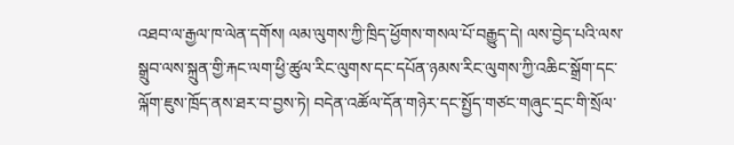འཐབ་ལ་རྒྱལ་ཁ་ལེན་དགོས། ལམ་ལུགས་ཀྱི་ཁྲིད་ཕྱོགས་གསལ་པོ་བརྒྱུད་དེ། ལས་བྱེད་པའི་ལས་སྒྲུབ་ལས་སྐྲུན་གྱི་རྐང་ལག་ཕྱི་ཚུལ་རིང་ལུགས་དང་དཔོན་ཉམས་རིང་ལུགས་ཀྱི་འཆིང་སྒྲོག་དང་ལྐོག་ཇུས་ཁྲོད་ནས་ཐར་བ་བྱས་ཏེ། བདེན་འཚོལ་དོན་གཉེར་དང་སྤྱོད་གཙང་གཞུང་དྲང་གི་སྲོལ་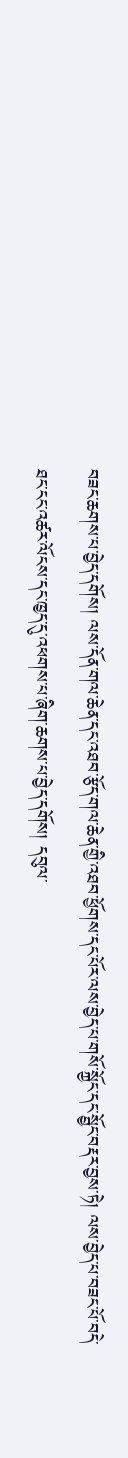བཟང་ཆགས་པ་བྱེད་དགོས། ལས་དོན་གལ་ཆེན་དང་འཐབ་རྩོད་གལ་ཆེན་གྱི་འཐབ་ཕྱོགས་དང་པོར་ལས་བྱེད་པ་གསོ་སྐྱོང་དང་སྦྱོང་བརྡར་བྱས་ཏེ། ལས་བྱེད་པ་བཟང་པོ་བདེ་ཐང་ངང་འཚར་ལོངས་དང་ཁྱད་དུ་འཕགས་པ་ཞིག་ཆགས་པ་བྱེད་དགོས། དབུལ་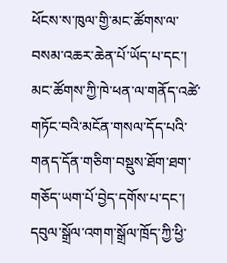ཕོངས་ས་ཁུལ་གྱི་མང་ཚོགས་ལ་བསམ་འཆར་ཆེན་པོ་ཡོད་པ་དང་། མང་ཚོགས་ཀྱི་ཁེ་ཕན་ལ་གནོད་འཚེ་གཏོང་བའི་མངོན་གསལ་དོད་པའི་གནད་དོན་གཅིག་བསྡུས་ཐོག་ཐག་གཅོད་ཡག་པོ་བྱེད་དགོས་པ་དང་། དབུལ་སྒྲོལ་འགག་སྒྲོལ་ཁྲོད་ཀྱི་ཕྱི་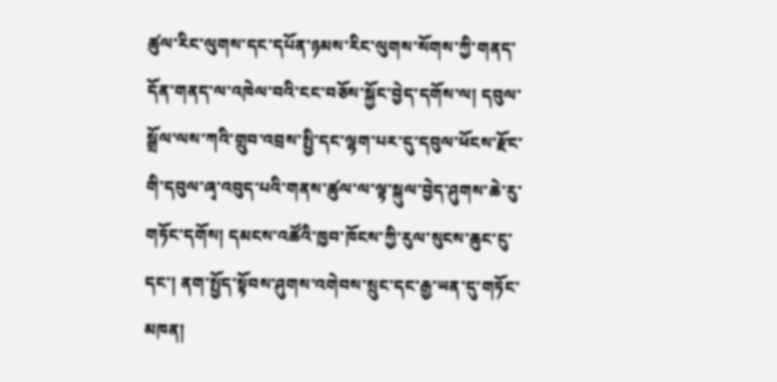ཚུལ་རིང་ལུགས་དང་དཔོན་ཉམས་རིང་ལུགས་སོགས་ཀྱི་གནད་དོན་གནད་ལ་འཁེལ་བའི་ངང་བཅོས་སྐྱོང་བྱེད་དགོས་ལ། དབུལ་སྒྲོལ་ལས་ཀའི་གྲུབ་འབྲས་སྤྱི་དང་ལྷག་པར་དུ་དབུལ་ཕོངས་རྫོང་གི་དབུལ་ཞྭ་འབུད་པའི་གནས་ཚུལ་ལ་ལྟ་སྐུལ་བྱེད་ཤུགས་ཆེ་རུ་གཏོང་དགོས། དམངས་འཚོའི་ཁྱབ་ཁོངས་ཀྱི་རུལ་སུངས་ཆུང་ངུ་དང་། ནག་སྤྱོད་སྟོབས་ཤུགས་འགེབས་སྲུང་དང་རྒྱ་ཡན་དུ་གཏོང་མཁན།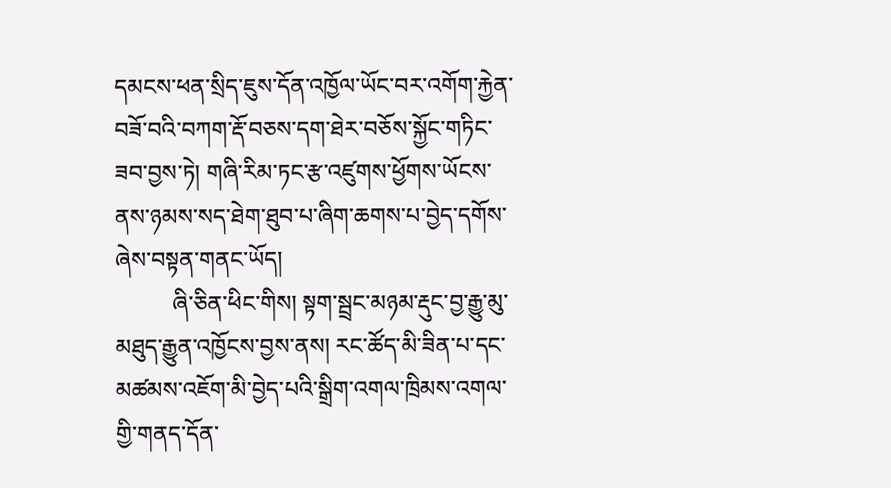དམངས་ཕན་སྲིད་ཇུས་དོན་འཁྱོལ་ཡོང་བར་འགོག་རྐྱེན་བཟོ་བའི་བཀག་རྡོ་བཅས་དག་ཐེར་བཅོས་སྐྱོང་གཏིང་ཟབ་བྱས་ཏེ། གཞི་རིམ་ཏང་རྩ་འཛུགས་ཕྱོགས་ཡོངས་ནས་ཉམས་སད་ཐེག་ཐུབ་པ་ཞིག་ཆགས་པ་བྱེད་དགོས་ཞེས་བསྟན་གནང་ཡོད།
          ཞི་ཅིན་ཕིང་གིས། སྟག་སྦྲང་མཉམ་རྡུང་བྱ་རྒྱུ་མུ་མཐུད་རྒྱུན་འཁྱོངས་བྱས་ནས། རང་ཚོད་མི་ཟིན་པ་དང་མཚམས་འཇོག་མི་བྱེད་པའི་སྒྲིག་འགལ་ཁྲིམས་འགལ་གྱི་གནད་དོན་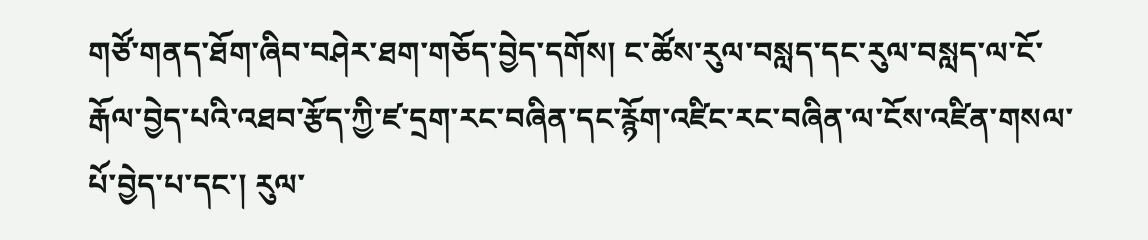གཙོ་གནད་ཐོག་ཞིབ་བཤེར་ཐག་གཅོད་བྱེད་དགོས། ང་ཚོས་རུལ་བསླད་དང་རུལ་བསླད་ལ་ངོ་རྒོལ་བྱེད་པའི་འཐབ་རྩོད་ཀྱི་ཛ་དྲག་རང་བཞིན་དང་རྙོག་འཛིང་རང་བཞིན་ལ་ངོས་འཛིན་གསལ་པོ་བྱེད་པ་དང་། རུལ་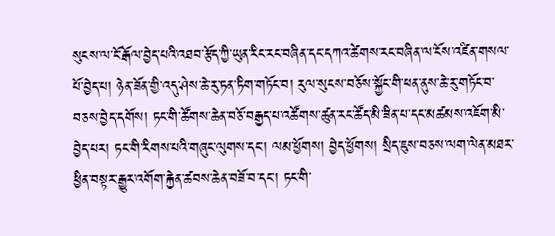སུངས་ལ་ངོ་རྒོལ་བྱེད་པའི་འཐབ་རྩོད་ཀྱི་ཡུན་རིང་རང་བཞིན་དང་དཀའ་ཚེགས་རང་བཞིན་ལ་ངོས་འཛིན་གསལ་པོ་བྱེད་པ། ཉེན་ཟོན་གྱི་འདུ་ཤེས་ཆེ་རུ་ཏན་ཏིག་གཏོང་བ། རུལ་སུངས་བཅོས་སྐྱོང་གི་ཕན་ནུས་ཆེ་རུ་གཏོང་བ་བཅས་བྱེད་དགོས། ཏང་གི་ཚོགས་ཆེན་བཅོ་བརྒྱད་པ་འཚོགས་ཚུན་རང་ཚོད་མི་ཟིན་པ་དང་མཚམས་འཇོག་མི་བྱེད་པར། ཏང་གི་རིགས་པའི་གཞུང་ལུགས་དང་། ལམ་ཕྱོགས། བྱེད་ཕྱོགས། སྲིད་ཇུས་བཅས་ལག་ལེན་མཐར་ཕྱིན་བསྟར་རྒྱུར་འགོག་རྐྱེན་ཚབས་ཆེན་བཟོ་བ་དང་། ཏང་གི་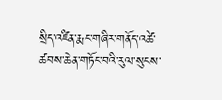སྲིད་འཛིན་རྨང་གཞིར་གནོད་འཚེ་ཚབས་ཆེན་གཏོང་བའི་རུལ་སུངས་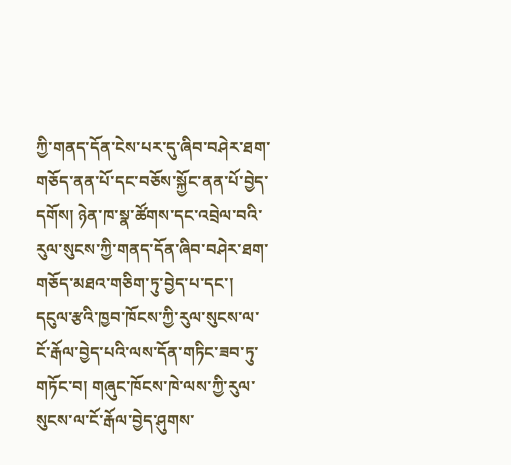ཀྱི་གནད་དོན་ངེས་པར་དུ་ཞིབ་བཤེར་ཐག་གཅོད་ནན་པོ་དང་བཅོས་སྐྱོང་ནན་པོ་བྱེད་དགོས། ཉེན་ཁ་སྣ་ཚོགས་དང་འབྲེལ་བའི་རུལ་སུངས་ཀྱི་གནད་དོན་ཞིབ་བཤེར་ཐག་གཅོད་མཐའ་གཅིག་ཏུ་བྱེད་པ་དང་། དངུལ་རྩའི་ཁྱབ་ཁོངས་ཀྱི་རུལ་སུངས་ལ་ངོ་རྒོལ་བྱེད་པའི་ལས་དོན་གཏིང་ཟབ་ཏུ་གཏོང་བ། གཞུང་ཁོངས་ཁེ་ལས་ཀྱི་རུལ་སུངས་ལ་ངོ་རྒོལ་བྱེད་ཤུགས་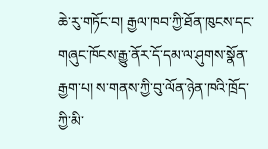ཆེ་རུ་གཏོང་བ། རྒྱལ་ཁབ་ཀྱི་ཐོན་ཁུངས་དང་གཞུང་ཁོངས་རྒྱུ་ནོར་དོ་དམ་ལ་ཤུགས་སྣོན་རྒྱག་པ། ས་གནས་ཀྱི་བུ་ལོན་ཉེན་ཁའི་ཁྲོད་ཀྱི་མི་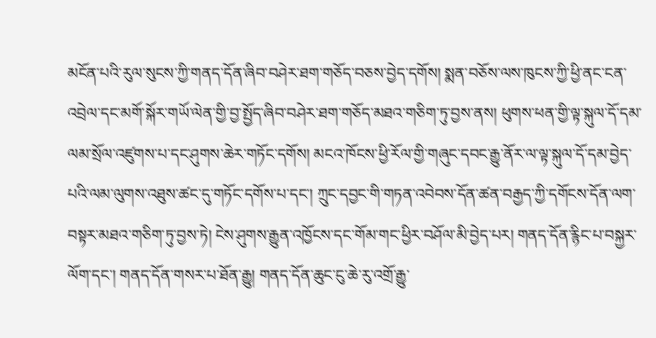མངོན་པའི་རུལ་སུངས་ཀྱི་གནད་དོན་ཞིབ་བཤེར་ཐག་གཅོད་བཅས་བྱེད་དགོས། སྨན་བཅོས་ལས་ཁུངས་ཀྱི་ཕྱི་ནང་ངན་འབྲེལ་དང་མགོ་སྐོར་གཡོ་ལེན་གྱི་བྱ་སྤྱོད་ཞིབ་བཤེར་ཐག་གཅོད་མཐའ་གཅིག་ཏུ་བྱས་ནས། ཕུགས་ཕན་གྱི་ལྟ་སྐུལ་དོ་དམ་ལམ་སྲོལ་འཛུགས་པ་དང་ཤུགས་ཆེར་གཏོང་དགོས། མངའ་ཁོངས་ཕྱི་རོལ་གྱི་གཞུང་དབང་རྒྱུ་ནོར་ལ་ལྟ་སྐུལ་དོ་དམ་བྱེད་པའི་ལམ་ལུགས་འཐུས་ཚང་དུ་གཏོང་དགོས་པ་དང་། ཀྲུང་དབྱང་གི་གཏན་འབེབས་དོན་ཚན་བརྒྱད་ཀྱི་དགོངས་དོན་ལག་བསྟར་མཐའ་གཅིག་ཏུ་བྱས་ཏེ། ངེས་ཤུགས་རྒྱུན་འཁྱོངས་དང་གོམ་གང་ཕྱིར་བཤོལ་མི་བྱེད་པར། གནད་དོན་རྙིང་པ་བསྐྱར་ལོག་དང་། གནད་དོན་གསར་པ་ཐོན་རྒྱུ། གནད་དོན་ཆུང་ངུ་ཆེ་རུ་འགྲོ་རྒྱུ་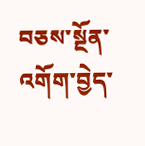བཅས་སྔོན་འགོག་བྱེད་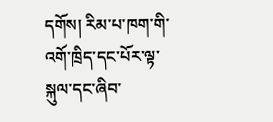དགོས། རིམ་པ་ཁག་གི་འགོ་ཁྲིད་དང་པོར་ལྟ་སྐུལ་དང་ཞིབ་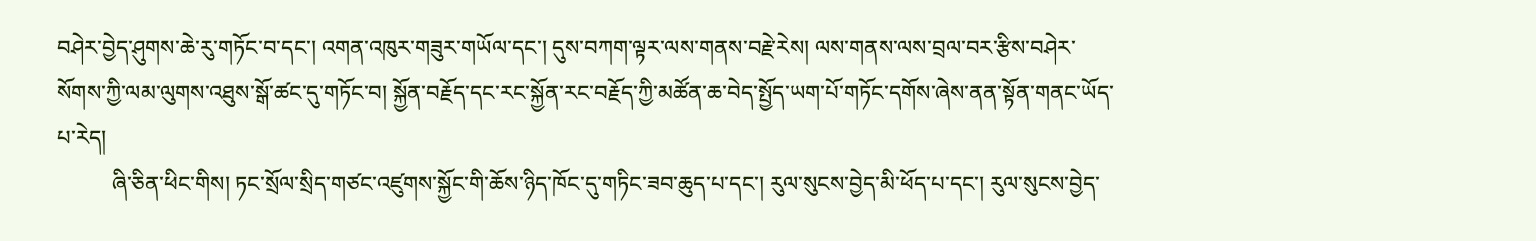བཤེར་བྱེད་ཤུགས་ཆེ་རུ་གཏོང་བ་དང་། འགན་འཁུར་གཟུར་གཡོལ་དང་། དུས་བཀག་ལྟར་ལས་གནས་བརྗེ་རེས། ལས་གནས་ལས་བྲལ་བར་རྩིས་བཤེར་སོགས་ཀྱི་ལམ་ལུགས་འཐུས་སྒོ་ཚང་དུ་གཏོང་བ། སྐྱོན་བརྗོད་དང་རང་སྐྱོན་རང་བརྗོད་ཀྱི་མཚོན་ཆ་བེད་སྤྱོད་ཡག་པོ་གཏོང་དགོས་ཞེས་ནན་སྟོན་གནང་ཡོད་པ་རེད།
          ཞི་ཅིན་ཕིང་གིས། ཏང་སྲོལ་སྲིད་གཙང་འཛུགས་སྐྱོང་གི་ཆོས་ཉིད་ཁོང་དུ་གཏིང་ཟབ་ཆུད་པ་དང་། རུལ་སུངས་བྱེད་མི་ཕོད་པ་དང་། རུལ་སུངས་བྱེད་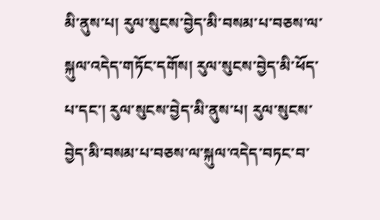མི་ནུས་པ། རུལ་སུངས་བྱེད་མི་བསམ་པ་བཅས་ལ་སྐུལ་འདེད་གཏོང་དགོས། རུལ་སུངས་བྱེད་མི་ཕོད་པ་དང་། རུལ་སུངས་བྱེད་མི་ནུས་པ། རུལ་སུངས་བྱེད་མི་བསམ་པ་བཅས་ལ་སྐུལ་འདེད་བཏང་བ་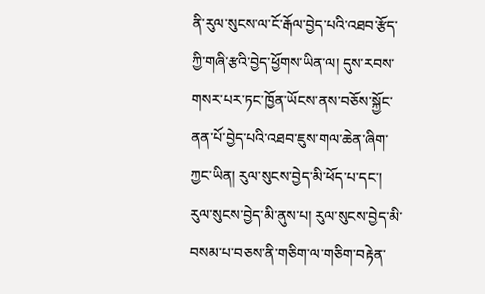ནི་རུལ་སུངས་ལ་ངོ་རྒོལ་བྱེད་པའི་འཐབ་རྩོད་ཀྱི་གཞི་རྩའི་བྱེད་ཕྱོགས་ཡིན་ལ། དུས་རབས་གསར་པར་ཏང་ཁྱོན་ཡོངས་ནས་བཅོས་སྐྱོང་ནན་པོ་བྱེད་པའི་འཐབ་ཇུས་གལ་ཆེན་ཞིག་ཀྱང་ཡིན། རུལ་སུངས་བྱེད་མི་ཕོད་པ་དང་། རུལ་སུངས་བྱེད་མི་ནུས་པ། རུལ་སུངས་བྱེད་མི་བསམ་པ་བཅས་ནི་གཅིག་ལ་གཅིག་བརྟེན་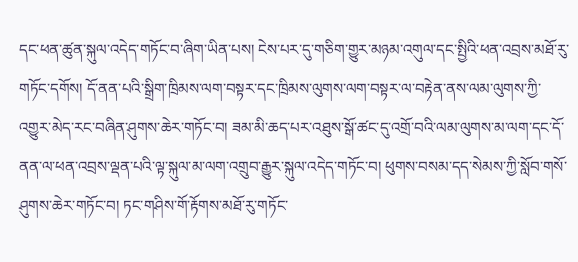དང་ཕན་ཚུན་སྐུལ་འདེད་གཏོང་བ་ཞིག་ཡིན་པས། ངེས་པར་དུ་གཅིག་གྱུར་མཉམ་འགུལ་དང་སྤྱིའི་ཕན་འབྲས་མཐོ་རུ་གཏོང་དགོས། དོ་ནན་པའི་སྒྲིག་ཁྲིམས་ལག་བསྟར་དང་ཁྲིམས་ལུགས་ལག་བསྟར་ལ་བརྟེན་ནས་ལམ་ལུགས་ཀྱི་འགྱུར་མེད་རང་བཞིན་ཤུགས་ཆེར་གཏོང་བ། ཟམ་མི་ཆད་པར་འཐུས་སྒོ་ཚང་དུ་འགྲོ་བའི་ལམ་ལུགས་མ་ལག་དང་དོ་ནན་ལ་ཕན་འབྲས་ལྡན་པའི་ལྟ་སྐུལ་མ་ལག་འགྲུབ་རྒྱུར་སྐུལ་འདེད་གཏོང་བ། ཕུགས་བསམ་དད་སེམས་ཀྱི་སློབ་གསོ་ཤུགས་ཆེར་གཏོང་བ། ཏང་གཤིས་གོ་རྟོགས་མཐོ་རུ་གཏོང་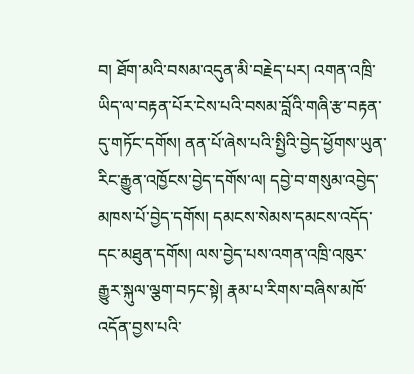བ། ཐོག་མའི་བསམ་འདུན་མི་བརྗེད་པར། འགན་འཁྲི་ཡིད་ལ་བརྟན་པོར་ངེས་པའི་བསམ་བློའི་གཞི་རྩ་བརྟན་དུ་གཏོང་དགོས། ནན་པོ་ཞེས་པའི་སྤྱིའི་བྱེད་ཕྱོགས་ཡུན་རིང་རྒྱུན་འཁྱོངས་བྱེད་དགོས་ལ། དབྱེ་བ་གསུམ་འབྱེད་མཁས་པོ་བྱེད་དགོས། དམངས་སེམས་དམངས་འདོད་དང་མཐུན་དགོས། ལས་བྱེད་པས་འགན་འཁྲི་འཁུར་རྒྱུར་སྐུལ་ལྕག་བཏང་སྟེ། རྣམ་པ་རིགས་བཞིས་མཁོ་འདོན་བྱས་པའི་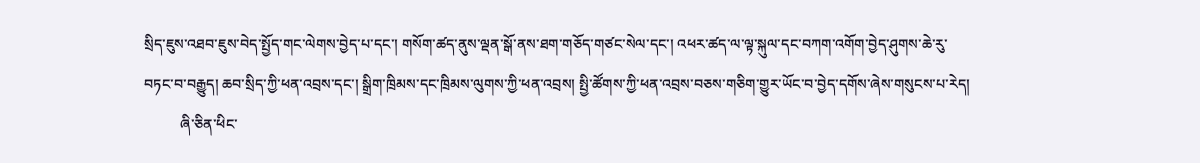སྲིད་ཇུས་འཐབ་ཇུས་བེད་སྤྱོད་གང་ལེགས་བྱེད་པ་དང་། གསོག་ཚད་ནུས་ལྡན་སྒོ་ནས་ཐག་གཅོད་གཙང་སེལ་དང་། འཕར་ཚད་ལ་ལྟ་སྐུལ་དང་བཀག་འགོག་བྱེད་ཤུགས་ཆེ་རུ་བཏང་བ་བརྒྱུད། ཆབ་སྲིད་ཀྱི་ཕན་འབྲས་དང་། སྒྲིག་ཁྲིམས་དང་ཁྲིམས་ལུགས་ཀྱི་ཕན་འབྲས། སྤྱི་ཚོགས་ཀྱི་ཕན་འབྲས་བཅས་གཅིག་གྱུར་ཡོང་བ་བྱེད་དགོས་ཞེས་གསུངས་པ་རེད།
          ཞི་ཅིན་ཕིང་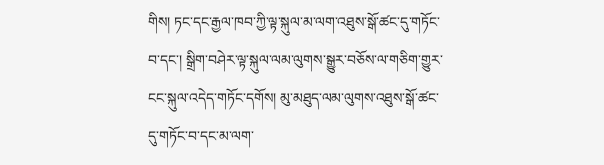གིས། ཏང་དང་རྒྱལ་ཁབ་ཀྱི་ལྟ་སྐུལ་མ་ལག་འཐུས་སྒོ་ཚང་དུ་གཏོང་བ་དང་། སྒྲིག་བཤེར་ལྟ་སྐུལ་ལམ་ལུགས་སྒྱུར་བཅོས་ལ་གཅིག་གྱུར་ངང་སྐུལ་འདེད་གཏོང་དགོས། མུ་མཐུད་ལམ་ལུགས་འཐུས་སྒོ་ཚང་དུ་གཏོང་བ་དང་མ་ལག་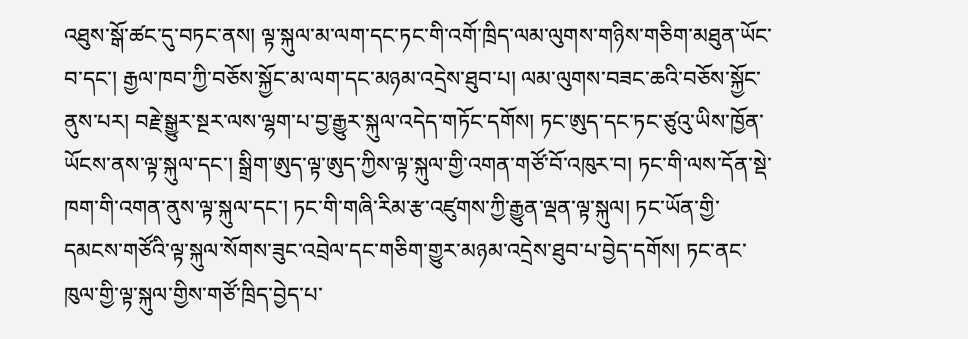འཐུས་སྒོ་ཚང་དུ་བཏང་ནས། ལྟ་སྐུལ་མ་ལག་དང་ཏང་གི་འགོ་ཁྲིད་ལམ་ལུགས་གཉིས་གཅིག་མཐུན་ཡོང་བ་དང་། རྒྱལ་ཁབ་ཀྱི་བཅོས་སྐྱོང་མ་ལག་དང་མཉམ་འདྲེས་ཐུབ་པ། ལམ་ལུགས་བཟང་ཆའི་བཅོས་སྐྱོང་ནུས་པར། བརྗེ་སྒྱུར་སྔར་ལས་ལྷག་པ་བྱ་རྒྱུར་སྐུལ་འདེད་གཏོང་དགོས། ཏང་ཨུད་དང་ཏང་ཙུའུ་ཡིས་ཁྱོན་ཡོངས་ནས་ལྟ་སྐུལ་དང་། སྒྲིག་ཨུད་ལྟ་ཨུད་ཀྱིས་ལྟ་སྐུལ་གྱི་འགན་གཙོ་བོ་འཁུར་བ། ཏང་གི་ལས་དོན་སྡེ་ཁག་གི་འགན་ནུས་ལྟ་སྐུལ་དང་། ཏང་གི་གཞི་རིམ་རྩ་འཛུགས་ཀྱི་རྒྱུན་ལྡན་ལྟ་སྐུལ། ཏང་ཡོན་གྱི་དམངས་གཙོའི་ལྟ་སྐུལ་སོགས་ཟུང་འབྲེལ་དང་གཅིག་གྱུར་མཉམ་འདྲེས་ཐུབ་པ་བྱེད་དགོས། ཏང་ནང་ཁུལ་གྱི་ལྟ་སྐུལ་གྱིས་གཙོ་ཁྲིད་བྱེད་པ་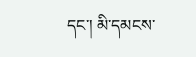དང་། མི་དམངས་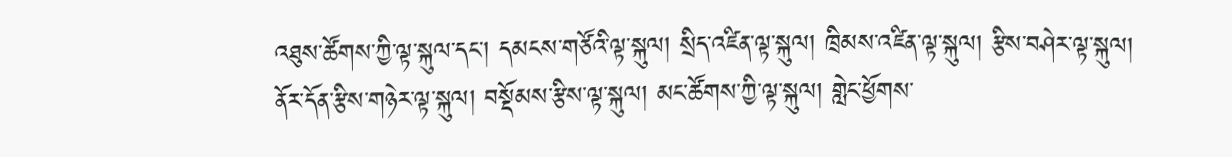འཐུས་ཚོགས་ཀྱི་ལྟ་སྐུལ་དང་། དམངས་གཙོའི་ལྟ་སྐུལ། སྲིད་འཛིན་ལྟ་སྐུལ། ཁྲིམས་འཛིན་ལྟ་སྐུལ། རྩིས་བཤེར་ལྟ་སྐུལ། ནོར་དོན་རྩིས་གཉེར་ལྟ་སྐུལ། བསྡོམས་རྩིས་ལྟ་སྐུལ། མང་ཚོགས་ཀྱི་ལྟ་སྐུལ། གླེང་ཕྱོགས་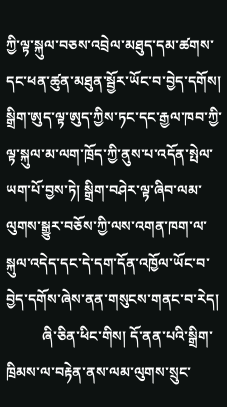ཀྱི་ལྟ་སྐུལ་བཅས་འབྲེལ་མཐུད་དམ་ཚགས་དང་ཕན་ཚུན་མཐུན་སྦྱོར་ཡོང་བ་བྱེད་དགོས། སྒྲིག་ཨུད་ལྟ་ཨུད་ཀྱིས་ཏང་དང་རྒྱལ་ཁབ་ཀྱི་ལྟ་སྐུལ་མ་ལག་ཁྲོད་ཀྱི་ནུས་པ་འདོན་སྤེལ་ཡག་པོ་བྱས་ཏེ། སྒྲིག་བཤེར་ལྟ་ཞིབ་ལམ་ལུགས་སྒྱུར་བཅོས་ཀྱི་ལས་འགན་ཁག་ལ་སྐུལ་འདེད་དང་དེ་དག་དོན་འཁྱོལ་ཡོང་བ་བྱེད་དགོས་ཞེས་ནན་གསུངས་གནང་བ་རེད།
          ཞི་ཅིན་ཕིང་གིས། དོ་ནན་པའི་སྒྲིག་ཁྲིམས་ལ་བརྟེན་ནས་ལམ་ལུགས་སྲུང་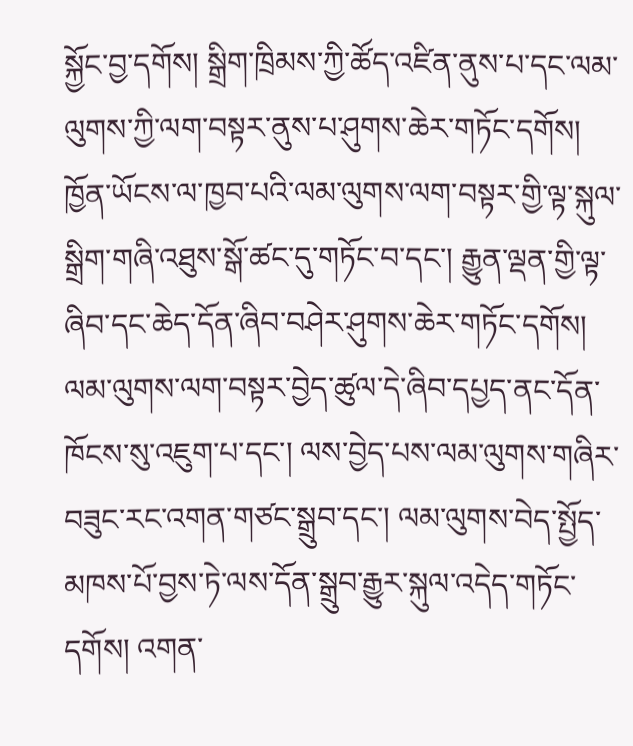སྐྱོང་བྱ་དགོས། སྒྲིག་ཁྲིམས་ཀྱི་ཚོད་འཛིན་ནུས་པ་དང་ལམ་ལུགས་ཀྱི་ལག་བསྟར་ནུས་པ་ཤུགས་ཆེར་གཏོང་དགོས། ཁྱོན་ཡོངས་ལ་ཁྱབ་པའི་ལམ་ལུགས་ལག་བསྟར་གྱི་ལྟ་སྐུལ་སྒྲིག་གཞི་འཐུས་སྒོ་ཚང་དུ་གཏོང་བ་དང་། རྒྱུན་ལྡན་གྱི་ལྟ་ཞིབ་དང་ཆེད་དོན་ཞིབ་བཤེར་ཤུགས་ཆེར་གཏོང་དགོས། ལམ་ལུགས་ལག་བསྟར་བྱེད་ཚུལ་དེ་ཞིབ་དཔྱད་ནང་དོན་ཁོངས་སུ་འཇུག་པ་དང་། ལས་བྱེད་པས་ལམ་ལུགས་གཞིར་བཟུང་རང་འགན་གཙང་སྒྲུབ་དང་། ལམ་ལུགས་བེད་སྤྱོད་མཁས་པོ་བྱས་ཏེ་ལས་དོན་སྒྲུབ་རྒྱུར་སྐུལ་འདེད་གཏོང་དགོས། འགན་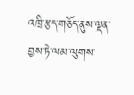འཁྲི་རྩད་གཅོད་ནུས་ལྡན་བྱས་ཏེ་ལམ་ལུགས་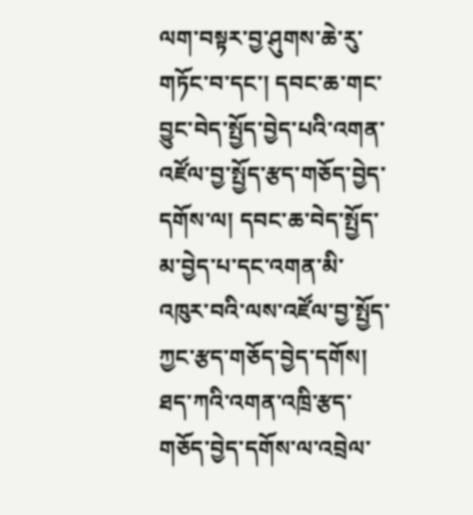ལག་བསྟར་བྱ་ཤུགས་ཆེ་རུ་གཏོང་བ་དང་། དབང་ཆ་གང་བྱུང་བེད་སྤྱོད་བྱེད་པའི་འགན་འཛོལ་བྱ་སྤྱོད་རྩད་གཅོད་བྱེད་དགོས་ལ། དབང་ཆ་བེད་སྤྱོད་མ་བྱེད་པ་དང་འགན་མི་འཁུར་བའི་ལས་འཛོལ་བྱ་སྤྱོད་ཀྱང་རྩད་གཅོད་བྱེད་དགོས། ཐད་ཀའི་འགན་འཁྲི་རྩད་གཅོད་བྱེད་དགོས་ལ་འབྲེལ་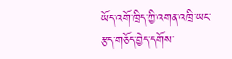ཡོད་འགོ་ཁྲིད་ཀྱི་འགན་འཁྲི་ཡང་རྩད་གཅོད་བྱེད་དགོས་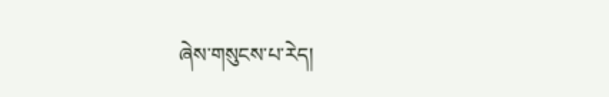ཞེས་གསུངས་པ་རེད།